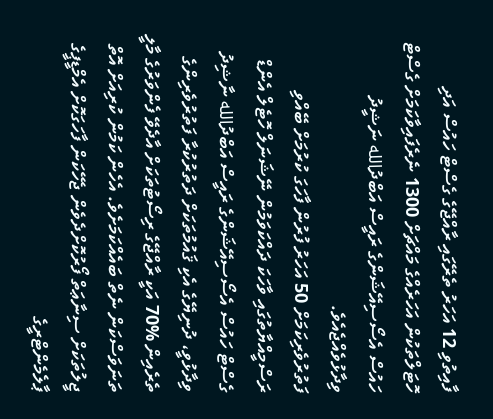ފާއިތުވި 12 އަހަރު ތެރޭގައި ރާއްޖޭގެ ގެސްޓް ހައުސް އަދި ހޮޓަލްތަކުން އަހަރެއްގެ މައްޗަށް 1300 ނެރެފައިވާކަމަށް ގެސްޓް ހައުސް އެސޯސިއޭޝަންގެ ރައީސް އަބްދުالله ނަޝީދު ވިދާޅުވެއްޖެއެވެ.
ފަތުރުވެރިކަމަށް 50 އަހަރު ފުރުން ފާހަގަ ކުރުމަށް ބޭއްވި ރަސްމީއްޔާތުގައި ވާހަކަ ދައްކަވަމުން ނޭޝަނަލް ހޮޓެލް އެންޑް ގެސްޓް ހައުސް އެސޯސިއޭޝަންގެ ރައީސް އަބްދުالله ނާޝިދު ވިދާޅުވީ، ދުނިޔޭގެ އެކި ޤައުމުތަކަށް ދަތުރުކުރާ ފަތުރުވެރިންގެ ތެރެއިން %70 އަކީ ރާއްޖޭގެ ރިސޯޓުތަކަށް އާދެވޭ ފެންވަރުގެ މާލީ ތަނަވަސްކަން ނެތް ބައެއްކަމަށެވެ. އެހެން ކަމުން ކުރިއަށް އޮތް ޖީލުތަކަށް ސިނާޢަތް ފޯރުކޮށްދެވެން ޖެހޭކަން ފާހަގަކޮށް އެމްޑީޕީގެ ޕާލެމެންޓްރީގެ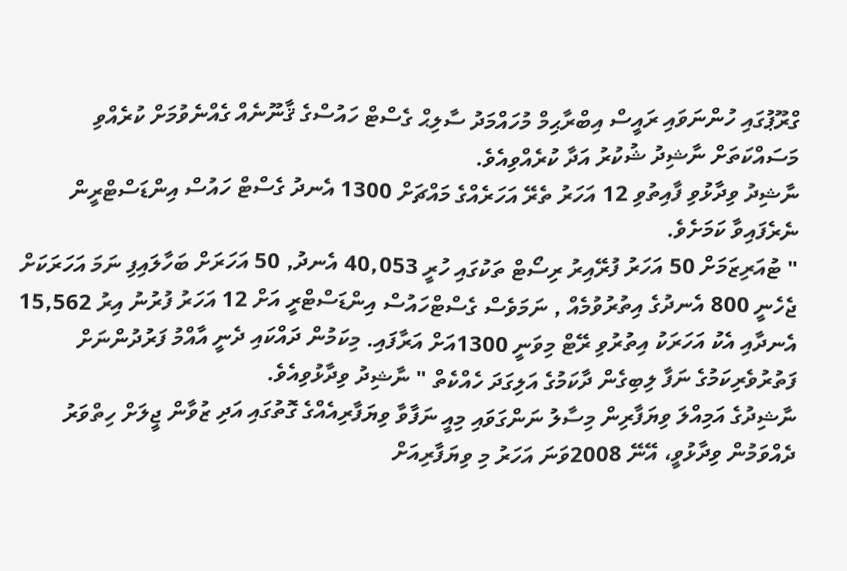ގްރޫޕުގައި ހުންނަވައި ރައީސް އިބްރާޙިމް މުހައްމަދު ސާލިޙް ގެސްޓް ހައުސްގެ ޤާނޫނެއް ގެއްނެވުމަށް ކުރެއްވި މަސައްކަތަށް ނާޝިދު ޝުކުރު އަދާ ކުރެއްވިއެވެ.
ނާޝިދު ވިދާޅުވި ފާއިތުވި 12 އަހަރު ތެރޭ އަހަރެއްގެ މައްޗަށް 1300 އެނދު ގެސްޓް ހައުސް އިންޑަސްޓްރީން ނެރެފައިވާ ކަމަށެވެ.
" ޓުއަރިޒަމަށް 50 އަހަރު ފުރޭއިރު ރިސޯޓް ތަކުގައި ހުރީ 40,053 އެނދު, 50 އަހަރަށް ބަހާލައިފި ނަމަ އަހަރަކަށް ޖެހެނީ 800 އެނދުގެ އިތުރުވުމެއް , ނަމަވެސް ގެސްޓްހައުސް އިންޑަސްޓްރީ އަށް 12 އަހަރު ފުރުނު އިރު 15,562 އެނދާއި އެކު އަހަރަކު އިތުރުވި ރޭޓް މިވަނީ 1300އަށް އަރާފައި. މިކަމުން ދައްކައި ދެނީ އާއްމު ފަރުދުންނަށް ފަތުރުވެރިކަމުގެ ނަފާ ލިބިގެން ދާކަމުގެ އަލިގަދަ ހެއްކެތް " ނާޝިދު ވިދާޅުވިއެވެ.
ނާޝިދުގެ އަމިއްލަ ވިޔަފާރިން މިސާލު ނަންގަވައި މިއީ ނަފާވާ ވިޔަފާރިއެއްގެ ގޮތުގައި އަދި ޒުވާން ޖީލަށް ހިތްވަރު ދެއްވަމުން ވިދާޅުވީ، އޭނޭ 2008ވަނަ އަހަރު މި ވިޔަފާރިއަށް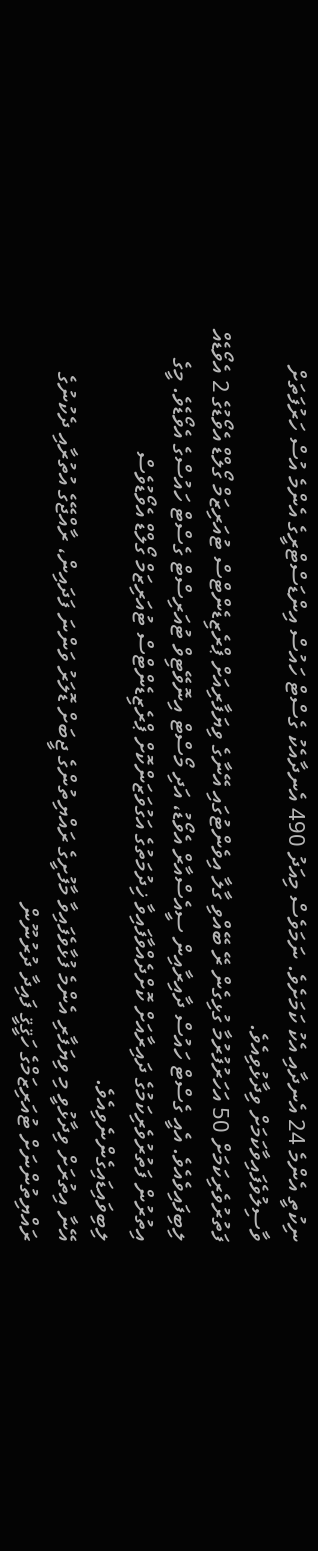ނިކުތީ އެންމެ 24 އެނދާއި އެކު ކަމަށެވެ. ނަމަވެސް މިއަދު 490 އެނދާއެކު ގެސްޓް ހައުސް އިންޑަސްޓްރީގެ އެންމެ އުސް ހަރުފަތަށް ވާސިލުވެފައިވާކަމަށް ވިދާޅުވިއެވެ.
ފަތުރުވެރިކަމަށް 50 އަހަރުފުރުމާ ގުޅިގެން ރޭ ބޭއްވި ގާލާ އިވެންޓުގައި އޭނާގެ ވިޔަފާރިއަށް ޕްރެޒިޑެންޓްސް ޓުއަރިޒަމް ގޯލްޑް އެވޯޑުގެ 2 އެވޯޑެއް ލިބިފައިވެއެވެ. އެއީ ގެސްޓް ހައުސް ދާއިރާއިން ސީއެސްއާރް އެވޯޑު، އަދި މޯސްޓް އިނޮވޭޓިވް ޓުއަރިސްޓް ގެސްޓް ހައުސްގެ އެވޯޑެވެ. މީގެ އިތުރުން ފަތުރުވެރިކަމުގެ ދައިރާއަށް ކޮށްދެއްވާފައިވާ ޚިދުމަތުގެ އަގުވަޒަންކޮށް ޕްރެޒިޑެންޓްސް ޓުއަރިޒަމް ގޯލްޑް އެވޯޑުވެސް ލިބިވައިޑައިގެންނެވިއެވެ.
އޭނާ އިތުރަށް ވިދާޅުވީ މި ވިޔަފާރި އެންމެ ފުޅާވެފައިވާ މާފުށީގެ ރައްޔިތުންގެ ޖީބަށް ޑޮލަރު ވަންނަ ފަދައިން، ރާއްޖޭގެ އުތުރާއި ދެކުނުގެ ރައްޔިތުންނަށް ޓުއަރިޒަމްގެ ހަޤީޤީ ފައިދާ ދުރުނޫން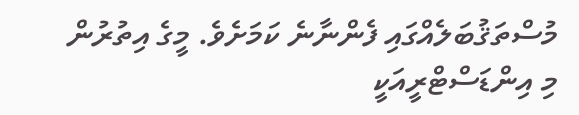މުސްތަޤުބަލެއްގައި ފެންނާނެ ކަމަށެވެ. މީގެ އިތުރުން މި އިންޑަސްޓްރީއަކީ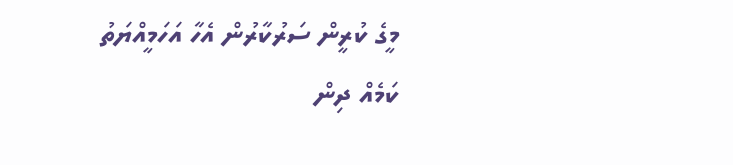މީގެ ކުރީން ސަރުކާރުން އެހާ އަހަމީއްޔަތު ކަމެއް ދިން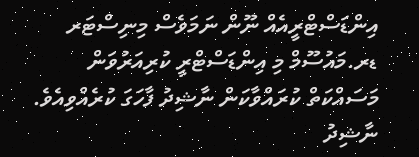އިންޑަސްޓްރީއެއް ނޫން ނަމަވެސް މިނިސްޓަރ ޑރ.މައުސޫމް މި އިންޑަސްޓްރީ ކުރިއަރުވަން މަސައްކަތް ކުރައްވާކަން ނާޝިދު ފާހަގަ ކުރެއްވިއެވެ.
ނާޝިދު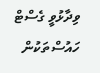ވިދާޅުވީ ގެސްޓް ހައުސްތަކުން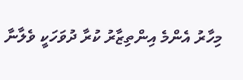މިހާރު އެންމެ އިންތިޒާރު ކުރާ ދުވަހަކީ ވެލާނާ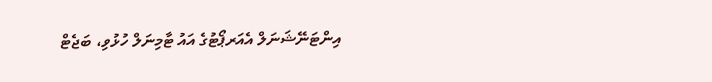އިންޓަނޭޝަނަލް އެއަރޕޯޓުގެ އައު ޓާމިނަލް ހުޅުވި، ބަޖެޓް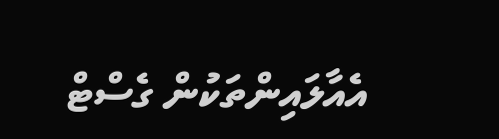އެއާލައިންތަކުން ގެސްޓް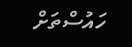ހައުސްތަށް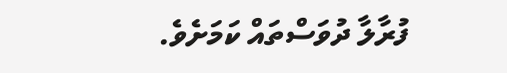ފުރާލާ ދުވަސްތައް ކަމަށެވެ.